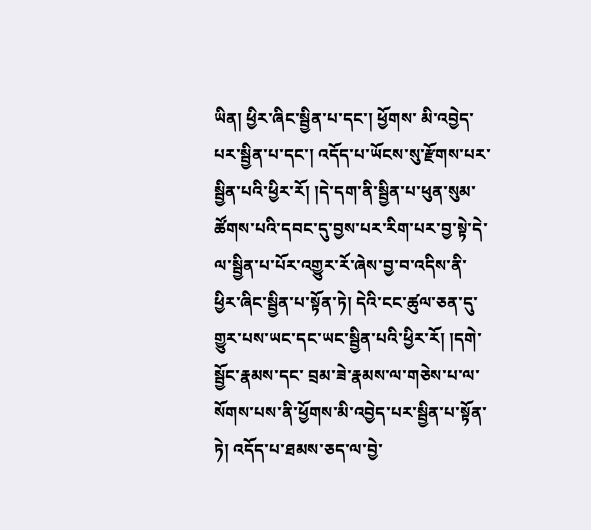ཡིན། ཕྱིར་ཞིང་སྦྱིན་པ་དང་། ཕྱོགས་ མི་འབྱེད་པར་སྦྱིན་པ་དང་། འདོད་པ་ཡོངས་སུ་རྫོགས་པར་སྦྱིན་པའི་ཕྱིར་རོ། །དེ་དག་ནི་སྦྱིན་པ་ཕུན་སུམ་ཚོགས་པའི་དབང་དུ་བྱས་པར་རིག་པར་བྱ་སྟེ་དེ་ལ་སྦྱིན་པ་པོར་འགྱུར་རོ་ཞེས་བྱ་བ་འདིས་ནི་ཕྱིར་ཞིང་སྦྱིན་པ་སྟོན་ཏེ། དེའི་ངང་ཚུལ་ཅན་དུ་གྱུར་པས་ཡང་དང་ཡང་སྦྱིན་པའི་ཕྱིར་རོ། །དགེ་སྦྱོང་རྣམས་དང་ བྲམ་ཟེ་རྣམས་ལ་གཅེས་པ་ལ་སོགས་པས་ནི་ཕྱོགས་མི་འབྱེད་པར་སྦྱིན་པ་སྟོན་ཏེ། འདོད་པ་ཐམས་ཅད་ལ་བྱེ་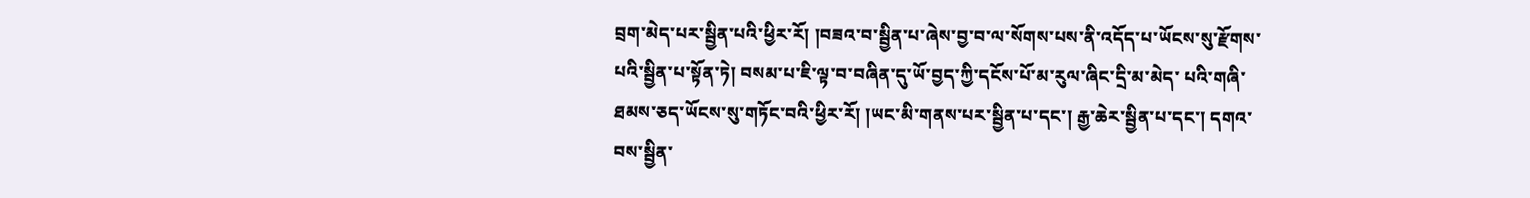བྲག་མེད་པར་སྦྱིན་པའི་ཕྱིར་རོ། །བཟའ་བ་སྦྱིན་པ་ཞེས་བྱ་བ་ལ་སོགས་པས་ནི་འདོད་པ་ཡོངས་སུ་རྫོགས་པའི་སྦྱིན་པ་སྟོན་ཏེ། བསམ་པ་ཇི་ལྟ་བ་བཞིན་དུ་ཡོ་བྱད་ཀྱི་དངོས་པོ་མ་རུལ་ཞིང་དྲི་མ་མེད་ པའི་གཞི་ཐམས་ཅད་ཡོངས་སུ་གཏོང་བའི་ཕྱིར་རོ། །ཡང་མི་གནས་པར་སྦྱིན་པ་དང་། རྒྱ་ཆེར་སྦྱིན་པ་དང་། དགའ་བས་སྦྱིན་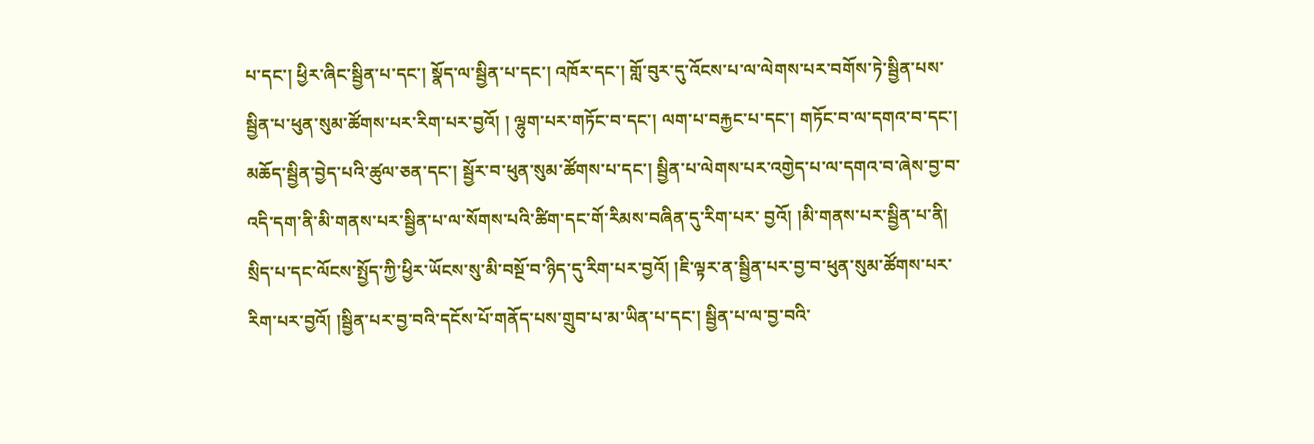པ་དང་། ཕྱིར་ཞིང་སྦྱིན་པ་དང་། སྣོད་ལ་སྦྱིན་པ་དང་། འཁོར་དང་། གློ་བུར་དུ་འོངས་པ་ལ་ལེགས་པར་བགོས་ཏེ་སྦྱིན་པས་སྦྱིན་པ་ཕུན་སུམ་ཚོགས་པར་རིག་པར་བྱའོ། ། ལྷུག་པར་གཏོང་བ་དང་། ལག་པ་བརྐྱང་པ་དང་། གཏོང་བ་ལ་དགའ་བ་དང་། མཆོད་སྦྱིན་བྱེད་པའི་ཚུལ་ཅན་དང་། སྦྱོར་བ་ཕུན་སུམ་ཚོགས་པ་དང་། སྦྱིན་པ་ལེགས་པར་འགྱེད་པ་ལ་དགའ་བ་ཞེས་བྱ་བ་འདི་དག་ནི་མི་གནས་པར་སྦྱིན་པ་ལ་སོགས་པའི་ཚིག་དང་གོ་རིམས་བཞིན་དུ་རིག་པར་ བྱའོ། །མི་གནས་པར་སྦྱིན་པ་ནི། སྲིད་པ་དང་ལོངས་སྤྱོད་ཀྱི་ཕྱིར་ཡོངས་སུ་མི་བསྔོ་བ་ཉིད་དུ་རིག་པར་བྱའོ། །ཇི་ལྟར་ན་སྦྱིན་པར་བྱ་བ་ཕུན་སུམ་ཚོགས་པར་རིག་པར་བྱའོ། །སྦྱིན་པར་བྱ་བའི་དངོས་པོ་གནོད་པས་གྲུབ་པ་མ་ཡིན་པ་དང་། སྦྱིན་པ་ལ་བྱ་བའི་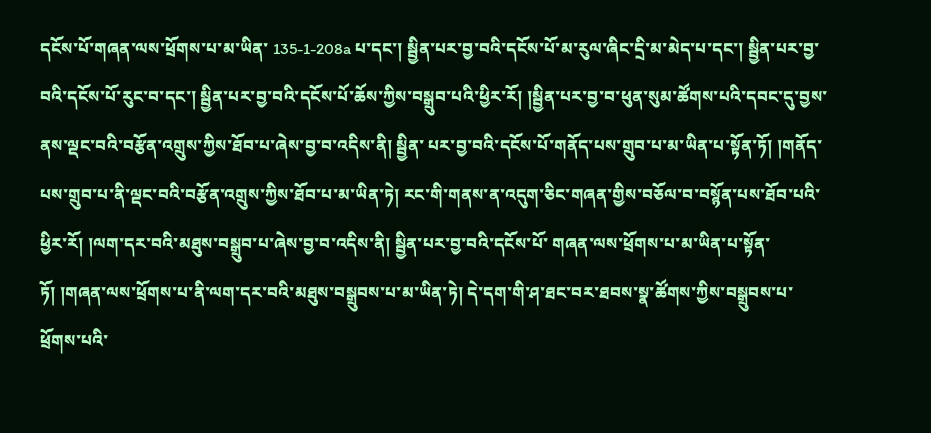དངོས་པོ་གཞན་ལས་ཕྲོགས་པ་མ་ཡིན་ 135-1-208a པ་དང་། སྦྱིན་པར་བྱ་བའི་དངོས་པོ་མ་རུལ་ཞིང་དྲི་མ་མེད་པ་དང་། སྦྱིན་པར་བྱ་བའི་དངོས་པོ་རུང་བ་དང་། སྦྱིན་པར་བྱ་བའི་དངོས་པོ་ཆོས་ཀྱིས་བསྒྲུབ་པའི་ཕྱིར་རོ། །སྦྱིན་པར་བྱ་བ་ཕུན་སུམ་ཚོགས་པའི་དབང་དུ་བྱས་ནས་ལྡང་བའི་བརྩོན་འགྲུས་ཀྱིས་ཐོབ་པ་ཞེས་བྱ་བ་འདིས་ནི། སྦྱིན་ པར་བྱ་བའི་དངོས་པོ་གནོད་པས་གྲུབ་པ་མ་ཡིན་པ་སྟོན་ཏོ། །གནོད་པས་གྲུབ་པ་ནི་ལྡང་བའི་བརྩོན་འགྲུས་ཀྱིས་ཐོབ་པ་མ་ཡིན་ཏེ། རང་གི་གནས་ན་འདུག་ཅིང་གཞན་གྱིས་བཅོལ་བ་བསྙོན་པས་ཐོབ་པའི་ཕྱིར་རོ། །ལག་དར་བའི་མཐུས་བསྒྲུབ་པ་ཞེས་བྱ་བ་འདིས་ནི། སྦྱིན་པར་བྱ་བའི་དངོས་པོ་ གཞན་ལས་ཕྲོགས་པ་མ་ཡིན་པ་སྟོན་ཏོ། །གཞན་ལས་ཕྲོགས་པ་ནི་ལག་དར་བའི་མཐུས་བསྒྲུབས་པ་མ་ཡིན་ཏེ། དེ་དག་གི་ཤ་ཐང་བར་ཐབས་སྣ་ཚོགས་ཀྱིས་བསྒྲུབས་པ་ཕྲོགས་པའི་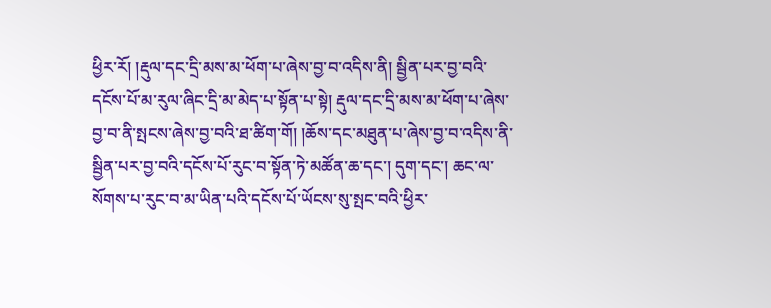ཕྱིར་རོ། །རྡུལ་དང་དྲི་མས་མ་ཕོག་པ་ཞེས་བྱ་བ་འདིས་ནི། སྦྱིན་པར་བྱ་བའི་དངོས་པོ་མ་རུལ་ཞིང་དྲི་མ་མེད་པ་སྟོན་པ་སྟེ། རྡུལ་དང་དྲི་མས་མ་ཕོག་པ་ཞེས་བྱ་བ་ནི་སྤངས་ཞེས་བྱ་བའི་ཐ་ཚིག་གོ། །ཆོས་དང་མཐུན་པ་ཞེས་བྱ་བ་འདིས་ནི་སྦྱིན་པར་བྱ་བའི་དངོས་པོ་རུང་བ་སྟོན་ཏེ་མཚོན་ཆ་དང་། དུག་དང་། ཆང་ལ་སོགས་པ་རུང་བ་མ་ཡིན་པའི་དངོས་པོ་ཡོངས་སུ་སྤང་བའི་ཕྱིར་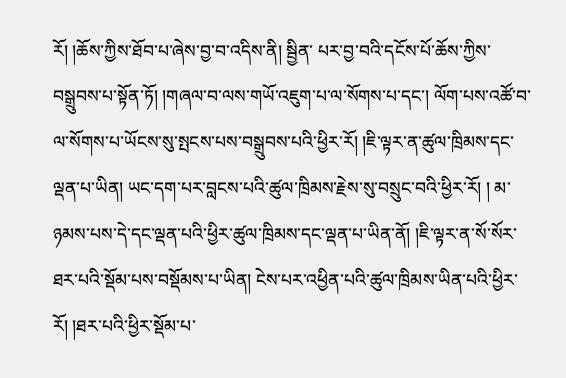རོ། །ཆོས་ཀྱིས་ཐོབ་པ་ཞེས་བྱ་བ་འདིས་ནི། སྦྱིན་ པར་བྱ་བའི་དངོས་པོ་ཆོས་ཀྱིས་བསྒྲུབས་པ་སྟོན་ཏོ། །གཞལ་བ་ལས་གཡོ་འཇུག་པ་ལ་སོགས་པ་དང་། ལོག་པས་འཚོ་བ་ལ་སོགས་པ་ཡོངས་སུ་སྤངས་པས་བསྒྲུབས་པའི་ཕྱིར་རོ། །ཇི་ལྟར་ན་ཚུལ་ཁྲིམས་དང་ལྡན་པ་ཡིན། ཡང་དག་པར་བླངས་པའི་ཚུལ་ཁྲིམས་རྗེས་སུ་བསྲུང་བའི་ཕྱིར་རོ། ། མ་ཉམས་པས་དེ་དང་ལྡན་པའི་ཕྱིར་ཚུལ་ཁྲིམས་དང་ལྡན་པ་ཡིན་ནོ། །ཇི་ལྟར་ན་སོ་སོར་ཐར་པའི་སྡོམ་པས་བསྡོམས་པ་ཡིན། ངེས་པར་འཕྱིན་པའི་ཚུལ་ཁྲིམས་ཡིན་པའི་ཕྱིར་རོ། །ཐར་པའི་ཕྱིར་སྡོམ་པ་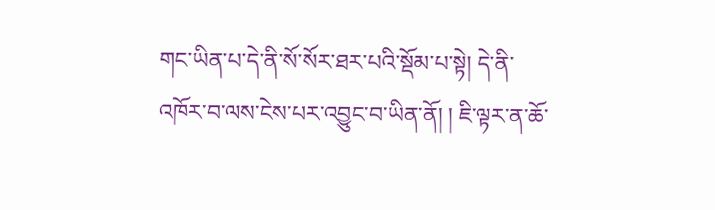གང་ཡིན་པ་དེ་ནི་སོ་སོར་ཐར་པའི་སྡོམ་པ་སྟེ། དེ་ནི་འཁོར་བ་ལས་ངེས་པར་འབྱུང་བ་ཡིན་ནོ། ། ཇི་ལྟར་ན་ཆོ་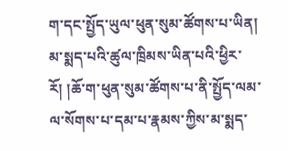ག་དང་སྤྱོད་ཡུལ་ཕུན་སུམ་ཚོགས་པ་ཡིན། མ་སྨད་པའི་ཚུལ་ཁྲིམས་ཡིན་པའི་ཕྱིར་རོ། །ཆོ་ག་ཕུན་སུམ་ཚོགས་པ་ནི་སྤྱོད་ལམ་ལ་སོགས་པ་དམ་པ་རྣམས་ཀྱིས་མ་སྨད་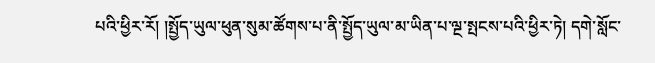པའི་ཕྱིར་རོ། །སྤྱོད་ཡུལ་ཕུན་སུམ་ཚོགས་པ་ནི་སྤྱོད་ཡུལ་མ་ཡིན་པ་ལྔ་སྤངས་པའི་ཕྱིར་ཏེ། དགེ་སློང་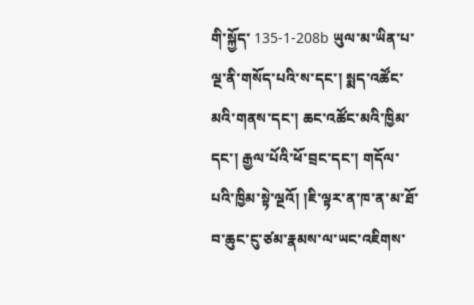གི་སྐྱོད་ 135-1-208b ཡུལ་མ་ཡིན་པ་ལྔ་ནི་གསོད་པའི་ས་དང་། སྨད་འཚོང་མའི་གནས་དང་། ཆང་འཚོང་མའི་ཁྱིམ་དང་། རྒྱལ་པོའི་ཕོ་བྲང་དང་། གདོལ་པའི་ཁྱིམ་སྟེ་ལྔའོ། །ཇི་ལྟར་ན་ཁ་ན་མ་ཐོ་བ་ཆུང་ངུ་ཙམ་རྣམས་ལ་ཡང་འཇིགས་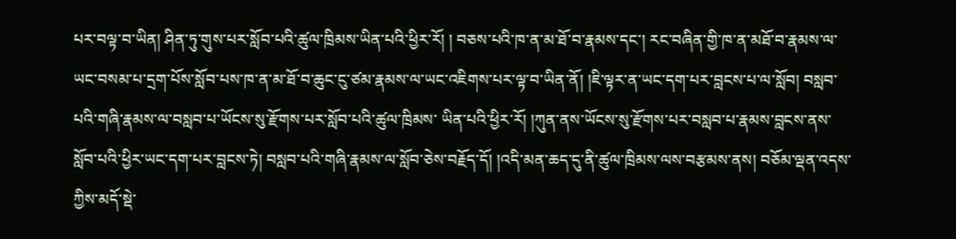པར་བལྟ་བ་ཡིན། ཤིན་ཏུ་གུས་པར་སློབ་པའི་ཚུལ་ཁྲིམས་ཡིན་པའི་ཕྱིར་རོ། ། བཅས་པའི་ཁ་ན་མ་ཐོ་བ་རྣམས་དང་། རང་བཞིན་གྱི་ཁ་ན་མཐོ་བ་རྣམས་ལ་ཡང་བསམ་པ་དྲག་པོས་སློབ་པས་ཁ་ན་མ་ཐོ་བ་ཆུང་ངུ་ཙམ་རྣམས་ལ་ཡང་འཇིགས་པར་ལྟ་བ་ཡིན་ནོ། །ཇི་ལྟར་ན་ཡང་དག་པར་བླངས་པ་ལ་སློབ། བསླབ་པའི་གཞི་རྣམས་ལ་བསླབ་པ་ཡོངས་སུ་རྫོགས་པར་སློབ་པའི་ཚུལ་ཁྲིམས་ ཡིན་པའི་ཕྱིར་རོ། །ཀུན་ནས་ཡོངས་སུ་རྫོགས་པར་བསླབ་པ་རྣམས་བླངས་ནས་སློབ་པའི་ཕྱིར་ཡང་དག་པར་བླངས་ཏེ། བསླབ་པའི་གཞི་རྣམས་ལ་སློབ་ཅེས་བརྗོད་དོ། །འདི་མན་ཆད་དུ་ནི་ཚུལ་ཁྲིམས་ལས་བརྩམས་ནས། བཅོམ་ལྡན་འདས་ཀྱིས་མདོ་སྡེ་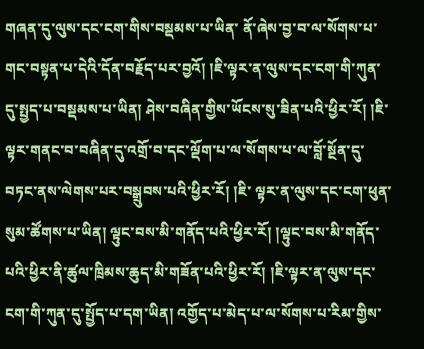གཞན་དུ་ལུས་དང་ངག་གིས་བསྡམས་པ་ཡིན་ ནོ་ཞེས་བྱ་བ་ལ་སོགས་པ་གང་བསྟན་པ་དེའི་དོན་བརྗོད་པར་བྱའོ། །ཇི་ལྟར་ན་ལུས་དང་ངག་གི་ཀུན་དུ་སྤྱད་པ་བསྡམས་པ་ཡིན། ཤེས་བཞིན་གྱིས་ཡོངས་སུ་ཟིན་པའི་ཕྱིར་རོ། །ཇི་ལྟར་གནང་བ་བཞིན་དུ་འགྲོ་བ་དང་ལྡོག་པ་ལ་སོགས་པ་ལ་བློ་སྔོན་དུ་བཏང་ནས་ལེགས་པར་བསྒྲུབས་པའི་ཕྱིར་རོ། །ཇི་ ལྟར་ན་ལུས་དང་ངག་ཕུན་སུམ་ཚོགས་པ་ཡིན། ལྟུང་བས་མི་གནོད་པའི་ཕྱིར་རོ། །ལྟུང་བས་མི་གནོད་པའི་ཕྱིར་ནི་ཚུལ་ཁྲིམས་ཆུད་མི་གཟོན་པའི་ཕྱིར་རོ། །ཇི་ལྟར་ན་ལུས་དང་ངག་གི་ཀུན་དུ་སྤྱོད་པ་དག་ཡིན། འགྱོད་པ་མེད་པ་ལ་སོགས་པ་རིམ་གྱིས་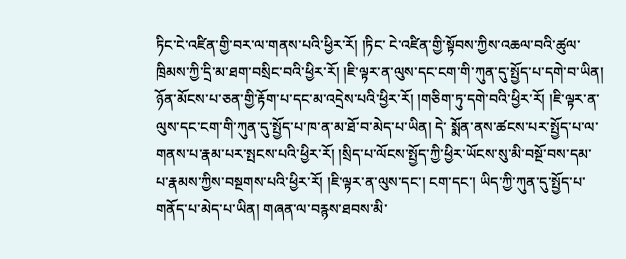ཏིང་ངེ་འཛིན་གྱི་བར་ལ་གནས་པའི་ཕྱིར་རོ། །ཏིང་ ངེ་འཛིན་གྱི་སྟོབས་ཀྱིས་འཆལ་བའི་ཚུལ་ཁྲིམས་ཀྱི་དྲི་མ་ཐག་བསྲིང་བའི་ཕྱིར་རོ། །ཇི་ལྟར་ན་ལུས་དང་ངག་གི་ཀུན་དུ་སྤྱོད་པ་དགེ་བ་ཡིན། ཉོན་མོངས་པ་ཅན་གྱི་རྟོག་པ་དང་མ་འདྲེས་པའི་ཕྱིར་རོ། །གཅིག་ཏུ་དགེ་བའི་ཕྱིར་རོ། །ཇི་ལྟར་ན་ལུས་དང་ངག་གི་ཀུན་དུ་སྤྱོད་པ་ཁ་ན་མ་ཐོ་བ་མེད་པ་ཡིན། དེ་ སྨོན་ནས་ཚངས་པར་སྤྱོད་པ་ལ་གནས་པ་རྣམ་པར་སྤངས་པའི་ཕྱིར་རོ། །སྲིད་པ་ལོངས་སྤྱོད་ཀྱི་ཕྱིར་ཡོངས་སུ་མི་བསྔོ་བས་དམ་པ་རྣམས་ཀྱིས་བསྔགས་པའི་ཕྱིར་རོ། །ཇི་ལྟར་ན་ལུས་དང་། ངག་དང་། ཡིད་ཀྱི་ཀུན་དུ་སྤྱོད་པ་གནོད་པ་མེད་པ་ཡིན། གཞན་ལ་བརྙས་ཐབས་མི་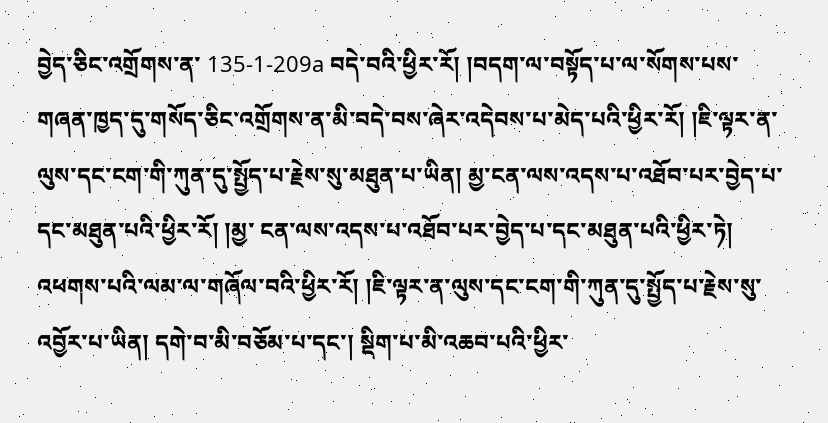བྱེད་ཅིང་འགྲོགས་ན་ 135-1-209a བདེ་བའི་ཕྱིར་རོ། །བདག་ལ་བསྟོད་པ་ལ་སོགས་པས་གཞན་ཁྱད་དུ་གསོད་ཅིང་འགྲོགས་ན་མི་བདེ་བས་ཞེར་འདེབས་པ་མེད་པའི་ཕྱིར་རོ། །ཇི་ལྟར་ན་ལུས་དང་ངག་གི་ཀུན་དུ་སྤྱོད་པ་རྗེས་སུ་མཐུན་པ་ཡིན། མྱ་ངན་ལས་འདས་པ་འཐོབ་པར་བྱེད་པ་དང་མཐུན་པའི་ཕྱིར་རོ། །མྱ་ ངན་ལས་འདས་པ་འཐོབ་པར་བྱེད་པ་དང་མཐུན་པའི་ཕྱིར་ཏེ། འཕགས་པའི་ལམ་ལ་གཞོལ་བའི་ཕྱིར་རོ། །ཇི་ལྟར་ན་ལུས་དང་ངག་གི་ཀུན་དུ་སྤྱོད་པ་རྗེས་སུ་འབྱོར་པ་ཡིན། དགེ་བ་མི་བཅོམ་པ་དང་། སྡིག་པ་མི་འཆབ་པའི་ཕྱིར་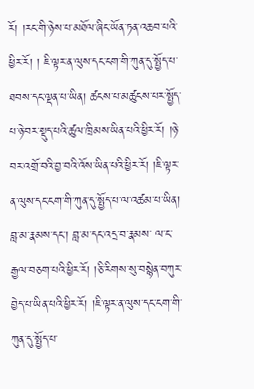རོ། །རང་གི་ཉེས་པ་མཐོལ་ཞིང་ཡོན་ཏན་འཆབ་པའི་ཕྱིར་རོ། ། ཇི་ལྟར་ན་ལུས་དང་ངག་གི་ཀུན་དུ་སྤྱོད་པ་ཐབས་དང་ལྡན་པ་ཡིན། ཚངས་པ་མཚུངས་པར་སྤྱོད་པ་ཉེ་བར་སྡུད་པའི་ཚུལ་ཁྲིམས་ཡིན་པའི་ཕྱིར་རོ། །ཉེ་བར་འགྲོ་བའི་བྱ་བའི་འོས་ཡིན་པའི་ཕྱིར་རོ། །ཇི་ལྟར་ན་ལུས་དང་ངག་གི་ཀུན་དུ་སྤྱོད་པ་ལ་འཚམ་པ་ཡིན། བླ་མ་རྣམས་དང་། བླ་མ་དང་འདྲ་བ་རྣམས་ ལ་ང་རྒྱལ་བཅག་པའི་ཕྱིར་རོ། །ཅི་རིགས་སུ་བསྙེན་བཀུར་བྱེད་པ་ཡིན་པའི་ཕྱིར་རོ། །ཇི་ལྟར་ན་ལུས་དང་ངག་གི་ཀུན་དུ་སྤྱོད་པ་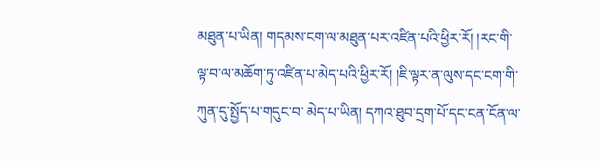མཐུན་པ་ཡིན། གདམས་ངག་ལ་མཐུན་པར་འཛིན་པའི་ཕྱིར་རོ། །རང་གི་ལྟ་བ་ལ་མཆོག་ཏུ་འཛིན་པ་མེད་པའི་ཕྱིར་རོ། །ཇི་ལྟར་ན་ལུས་དང་ངག་གི་ཀུན་དུ་སྤྱོད་པ་གདུང་བ་ མེད་པ་ཡིན། དཀའ་ཐུབ་དྲག་པོ་དང་ངན་ངོན་ལ་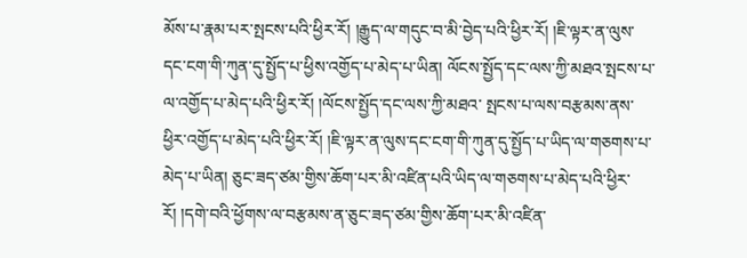མོས་པ་རྣམ་པར་སྤངས་པའི་ཕྱིར་རོ། །རྒྱུད་ལ་གདུང་བ་མི་བྱེད་པའི་ཕྱིར་རོ། །ཇི་ལྟར་ན་ལུས་དང་ངག་གི་ཀུན་དུ་སྤྱོད་པ་ཕྱིས་འགྱོད་པ་མེད་པ་ཡིན། ལོངས་སྤྱོད་དང་ལས་ཀྱི་མཐའ་སྤངས་པ་ལ་འགྱོད་པ་མེད་པའི་ཕྱིར་རོ། །ལོངས་སྤྱོད་དང་ལས་ཀྱི་མཐའ་ སྤངས་པ་ལས་བརྩམས་ནས་ཕྱིར་འགྱོད་པ་མེད་པའི་ཕྱིར་རོ། །ཇི་ལྟར་ན་ལུས་དང་ངག་གི་ཀུན་དུ་སྤྱོད་པ་ཡིད་ལ་གཅགས་པ་མེད་པ་ཡིན། ཅུང་ཟད་ཙམ་གྱིས་ཆོག་པར་མི་འཛིན་པའི་ཡིད་ལ་གཅགས་པ་མེད་པའི་ཕྱིར་རོ། །དགེ་བའི་ཕྱོགས་ལ་བརྩམས་ན་ཅུང་ཟད་ཙམ་གྱིས་ཆོག་པར་མི་འཛིན་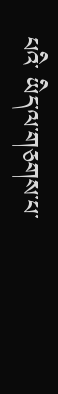པའི་ ཡིད་ལ་གཅགས་པ་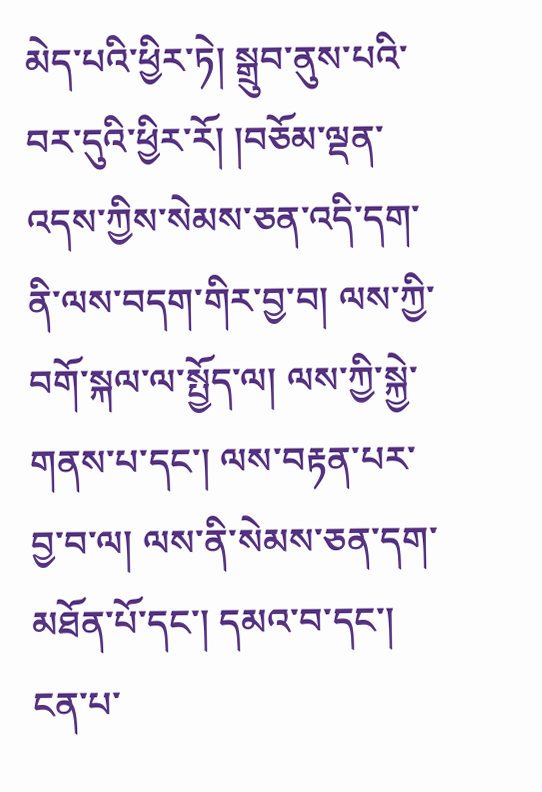མེད་པའི་ཕྱིར་ཏེ། སྒྲུབ་ནུས་པའི་བར་དུའི་ཕྱིར་རོ། །བཅོམ་ལྡན་འདས་ཀྱིས་སེམས་ཅན་འདི་དག་ནི་ལས་བདག་གིར་བྱ་བ། ལས་ཀྱི་བགོ་སྐལ་ལ་སྤྱོད་ལ། ལས་ཀྱི་སྐྱེ་གནས་པ་དང་། ལས་བརྟན་པར་བྱ་བ་ལ། ལས་ནི་སེམས་ཅན་དག་མཐོན་པོ་དང་། དམའ་བ་དང་། ངན་པ་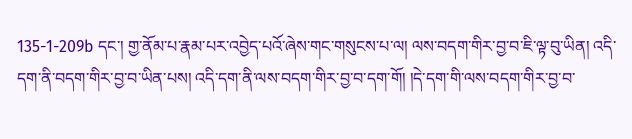135-1-209b དང་། གྱ་ནོམ་པ་རྣམ་པར་འབྱེད་པའོ་ཞེས་གང་གསུངས་པ་ལ། ལས་བདག་གིར་བྱ་བ་ཇི་ལྟ་བུ་ཡིན། འདི་དག་ནི་བདག་གིར་བྱ་བ་ཡིན་པས། འདི་དག་ནི་ལས་བདག་གིར་བྱ་བ་དག་གོ། །དེ་དག་གི་ལས་བདག་གིར་བྱ་བ་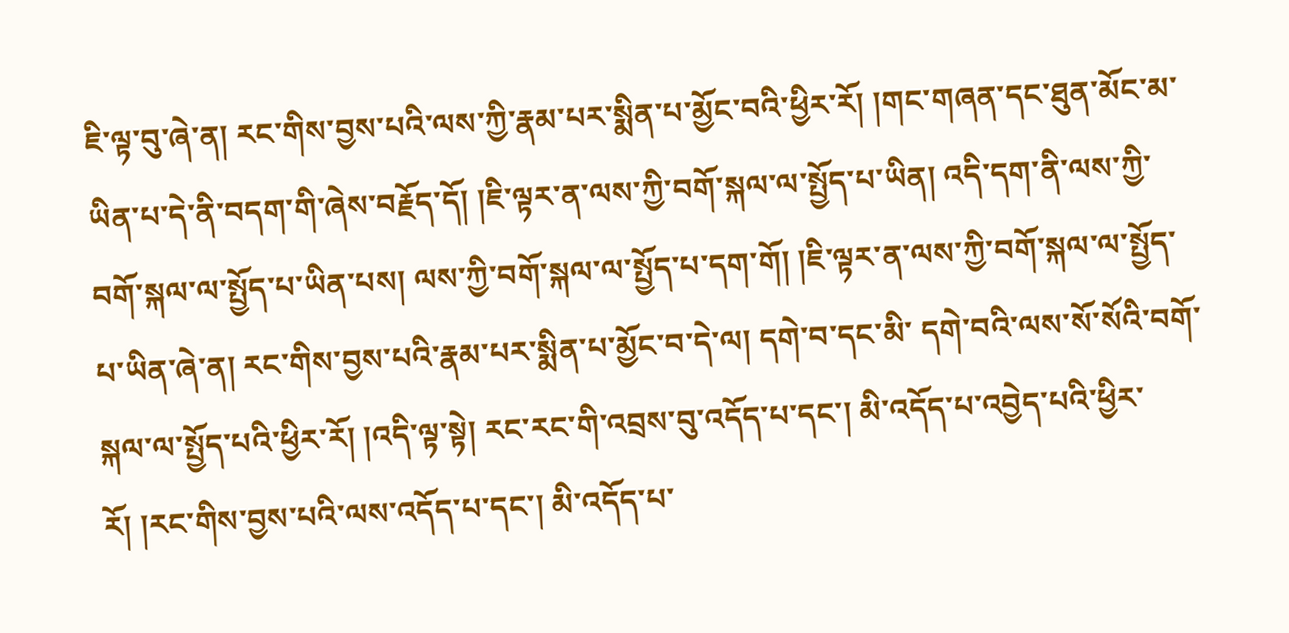ཇི་ལྟ་བུ་ཞེ་ན། རང་གིས་བྱས་པའི་ལས་ཀྱི་རྣམ་པར་སྨིན་པ་མྱོང་བའི་ཕྱིར་རོ། །གང་གཞན་དང་ཐུན་མོང་མ་ཡིན་པ་དེ་ནི་བདག་གི་ཞེས་བརྗོད་དོ། །ཇི་ལྟར་ན་ལས་ཀྱི་བགོ་སྐལ་ལ་སྤྱོད་པ་ཡིན། འདི་དག་ནི་ལས་ཀྱི་བགོ་སྐལ་ལ་སྤྱོད་པ་ཡིན་པས། ལས་ཀྱི་བགོ་སྐལ་ལ་སྤྱོད་པ་དག་གོ། །ཇི་ལྟར་ན་ལས་ཀྱི་བགོ་སྐལ་ལ་སྤྱོད་པ་ཡིན་ཞེ་ན། རང་གིས་བྱས་པའི་རྣམ་པར་སྨིན་པ་མྱོང་བ་དེ་ལ། དགེ་བ་དང་མི་ དགེ་བའི་ལས་སོ་སོའི་བགོ་སྐལ་ལ་སྤྱོད་པའི་ཕྱིར་རོ། །འདི་ལྟ་སྟེ། རང་རང་གི་འབྲས་བུ་འདོད་པ་དང་། མི་འདོད་པ་འབྱེད་པའི་ཕྱིར་རོ། །རང་གིས་བྱས་པའི་ལས་འདོད་པ་དང་། མི་འདོད་པ་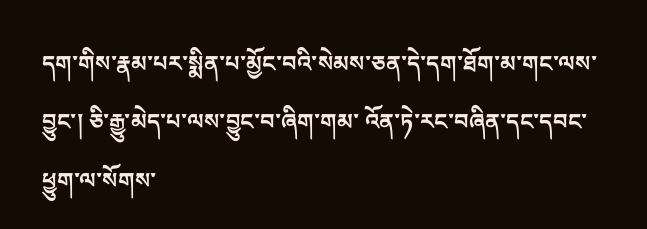དག་གིས་རྣམ་པར་སྨིན་པ་མྱོང་བའི་སེམས་ཅན་དེ་དག་ཐོག་མ་གང་ལས་བྱུང་། ཅི་རྒྱུ་མེད་པ་ལས་བྱུང་བ་ཞིག་གམ་ འོན་ཏེ་རང་བཞིན་དང་དབང་ཕྱུག་ལ་སོགས་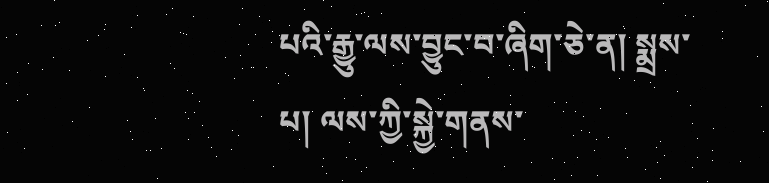པའི་རྒྱུ་ལས་བྱུང་བ་ཞིག་ཅེ་ན། སྨྲས་པ། ལས་ཀྱི་སྐྱེ་གནས་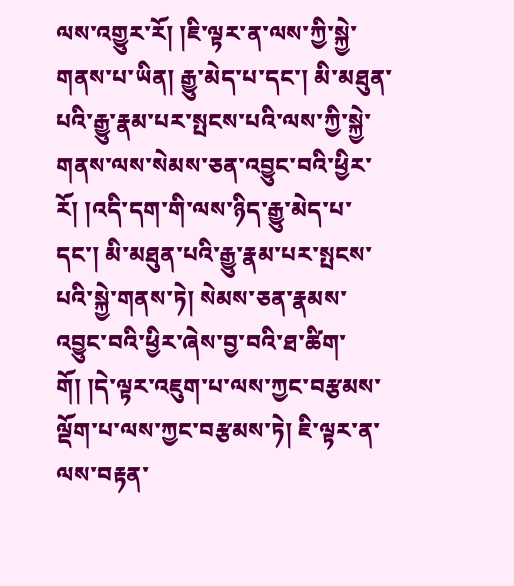ལས་འགྱུར་རོ། །ཇི་ལྟར་ན་ལས་ཀྱི་སྐྱེ་གནས་པ་ཡིན། རྒྱུ་མེད་པ་དང་། མི་མཐུན་པའི་རྒྱུ་རྣམ་པར་སྤངས་པའི་ལས་ཀྱི་སྐྱེ་གནས་ལས་སེམས་ཅན་འབྱུང་བའི་ཕྱིར་རོ། །འདི་དག་གི་ལས་ཉིད་རྒྱུ་མེད་པ་དང་། མི་མཐུན་པའི་རྒྱུ་རྣམ་པར་སྤངས་པའི་སྐྱེ་གནས་ཏེ། སེམས་ཅན་རྣམས་འབྱུང་བའི་ཕྱིར་ཞེས་བྱ་བའི་ཐ་ཚིག་གོ། །དེ་ལྟར་འཇུག་པ་ལས་ཀྱང་བརྩམས་ལྡོག་པ་ལས་ཀྱང་བརྩམས་ཏེ། ཇི་ལྟར་ན་ལས་བརྟན་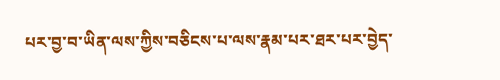པར་བྱ་བ་ཡིན་ལས་ཀྱིས་བཅིངས་པ་ལས་རྣམ་པར་ཐར་པར་བྱེད་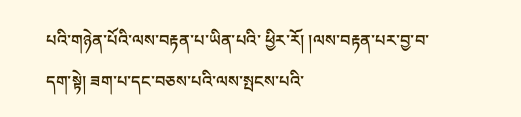པའི་གཉེན་པོའི་ལས་བརྟན་པ་ཡིན་པའི་ ཕྱིར་རོ། །ལས་བརྟན་པར་བྱ་བ་དག་སྟེ། ཟག་པ་དང་བཅས་པའི་ལས་སྤངས་པའི་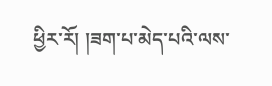ཕྱིར་རོ། །ཟག་པ་མེད་པའི་ལས་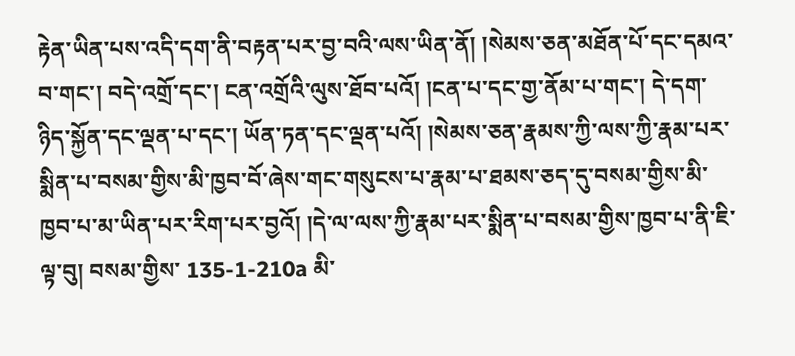རྟེན་ཡིན་པས་འདི་དག་ནི་བརྟན་པར་བྱ་བའི་ལས་ཡིན་ནོ། །སེམས་ཅན་མཐོན་པོ་དང་དམའ་བ་གང་། བདེ་འགྲོ་དང་། ངན་འགྲོའི་ལུས་ཐོབ་པའོ། །ངན་པ་དང་གྱ་ནོམ་པ་གང་། དེ་དག་ ཉིད་སྐྱོན་དང་ལྡན་པ་དང་། ཡོན་ཏན་དང་ལྡན་པའོ། །སེམས་ཅན་རྣམས་ཀྱི་ལས་ཀྱི་རྣམ་པར་སྨིན་པ་བསམ་གྱིས་མི་ཁྱབ་བོ་ཞེས་གང་གསུངས་པ་རྣམ་པ་ཐམས་ཅད་དུ་བསམ་གྱིས་མི་ཁྱབ་པ་མ་ཡིན་པར་རིག་པར་བྱའོ། །དེ་ལ་ལས་ཀྱི་རྣམ་པར་སྨིན་པ་བསམ་གྱིས་ཁྱབ་པ་ནི་ཇི་ལྟ་བུ། བསམ་གྱིས་ 135-1-210a མི་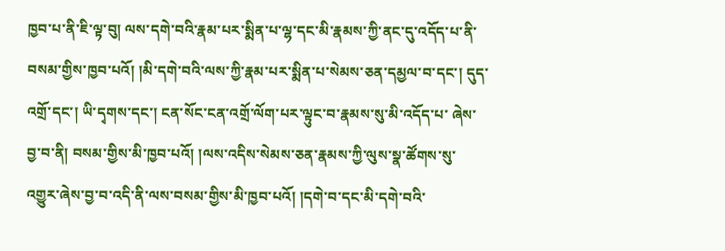ཁྱབ་པ་ནི་ཇི་ལྟ་བུ། ལས་དགེ་བའི་རྣམ་པར་སྨིན་པ་ལྷ་དང་མི་རྣམས་ཀྱི་ནང་དུ་འདོད་པ་ནི་བསམ་གྱིས་ཁྱབ་པའོ། །མི་དགེ་བའི་ལས་ཀྱི་རྣམ་པར་སྨིན་པ་སེམས་ཅན་དམྱལ་བ་དང་། དུད་འགྲོ་དང་། ཡི་དྭགས་དང་། ངན་སོང་ངན་འགྲོ་ལོག་པར་ལྟུང་བ་རྣམས་སུ་མི་འདོད་པ་ ཞེས་བྱ་བ་ནི། བསམ་གྱིས་མི་ཁྱབ་པའོ། །ལས་འདིས་སེམས་ཅན་རྣམས་ཀྱི་ལུས་སྣ་ཚོགས་སུ་འགྱུར་ཞེས་བྱ་བ་འདི་ནི་ལས་བསམ་གྱིས་མི་ཁྱབ་པའོ། །དགེ་བ་དང་མི་དགེ་བའི་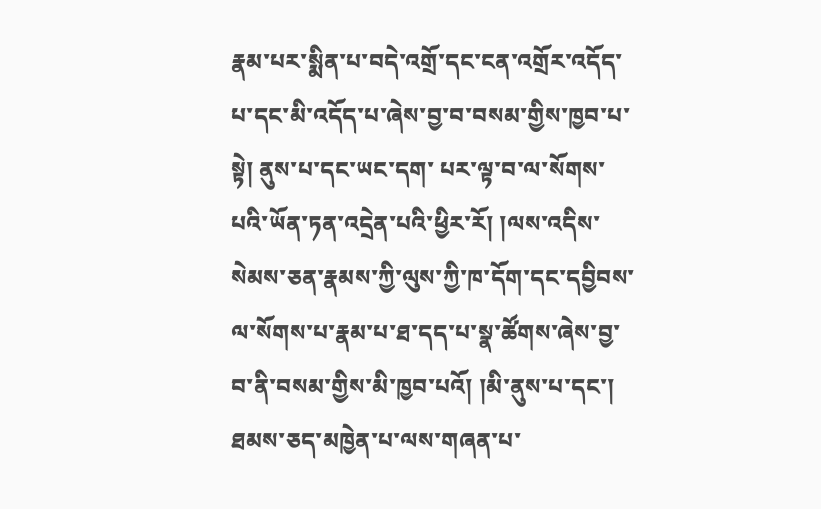རྣམ་པར་སྨིན་པ་བདེ་འགྲོ་དང་ངན་འགྲོར་འདོད་པ་དང་མི་འདོད་པ་ཞེས་བྱ་བ་བསམ་གྱིས་ཁྱབ་པ་སྟེ། ནུས་པ་དང་ཡང་དག་ པར་ལྟ་བ་ལ་སོགས་པའི་ཡོན་ཏན་འདྲེན་པའི་ཕྱིར་རོ། །ལས་འདིས་སེམས་ཅན་རྣམས་ཀྱི་ལུས་ཀྱི་ཁ་དོག་དང་དབྱིབས་ལ་སོགས་པ་རྣམ་པ་ཐ་དད་པ་སྣ་ཚོགས་ཞེས་བྱ་བ་ནི་བསམ་གྱིས་མི་ཁྱབ་པའོ། །མི་ནུས་པ་དང་། ཐམས་ཅད་མཁྱེན་པ་ལས་གཞན་པ་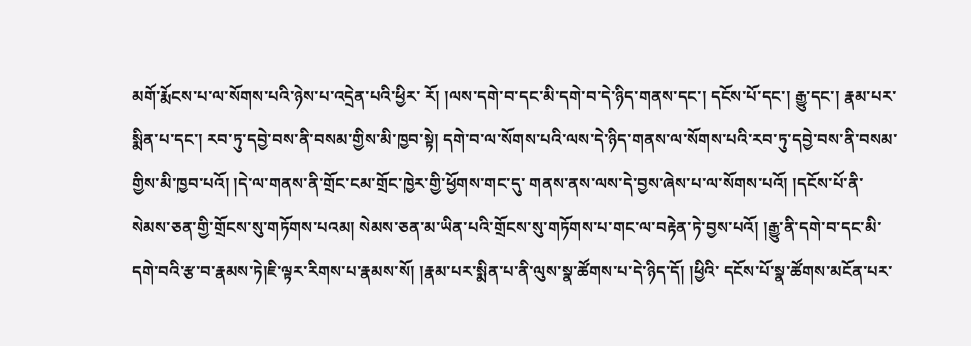མགོ་རྨོངས་པ་ལ་སོགས་པའི་ཉེས་པ་འདྲེན་པའི་ཕྱིར་ རོ། །ལས་དགེ་བ་དང་མི་དགེ་བ་དེ་ཉིད་གནས་དང་། དངོས་པོ་དང་། རྒྱུ་དང་། རྣམ་པར་སྨིན་པ་དང་། རབ་ཏུ་དབྱེ་བས་ནི་བསམ་གྱིས་མི་ཁྱབ་སྟེ། དགེ་བ་ལ་སོགས་པའི་ལས་དེ་ཉིད་གནས་ལ་སོགས་པའི་རབ་ཏུ་དབྱེ་བས་ནི་བསམ་གྱིས་མི་ཁྱབ་པའོ། །དེ་ལ་གནས་ནི་གྲོང་ངམ་གྲོང་ཁྱེར་གྱི་ཕྱོགས་གང་དུ་ གནས་ནས་ལས་དེ་བྱས་ཞེས་པ་ལ་སོགས་པའོ། །དངོས་པོ་ནི་སེམས་ཅན་གྱི་གྲོངས་སུ་གཏོགས་པའམ། སེམས་ཅན་མ་ཡིན་པའི་གྲོངས་སུ་གཏོགས་པ་གང་ལ་བརྟེན་ཏེ་བྱས་པའོ། །རྒྱུ་ནི་དགེ་བ་དང་མི་དགེ་བའི་རྩ་བ་རྣམས་ཏེ།ཇི་ལྟར་རིགས་པ་རྣམས་སོ། །རྣམ་པར་སྨིན་པ་ནི་ལུས་སྣ་ཚོགས་པ་དེ་ཉིད་དོ། །ཕྱིའི་ དངོས་པོ་སྣ་ཚོགས་མངོན་པར་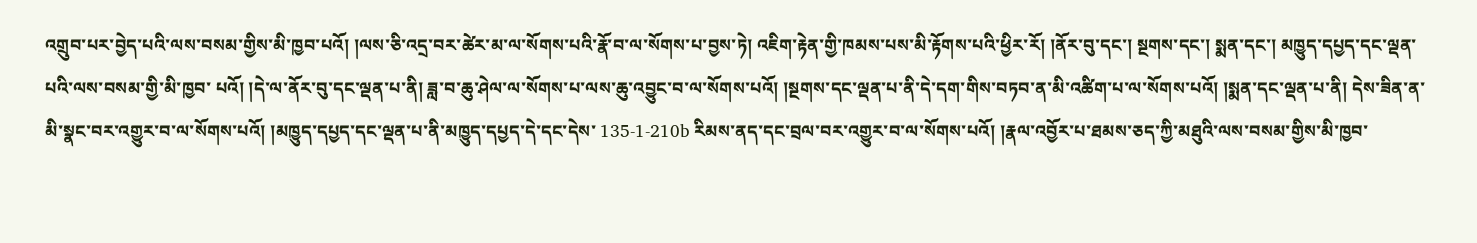འགྲུབ་པར་བྱེད་པའི་ལས་བསམ་གྱིས་མི་ཁྱབ་པའོ། །ལས་ཅི་འདྲ་བར་ཚེར་མ་ལ་སོགས་པའི་རྣོ་བ་ལ་སོགས་པ་བྱས་ཏེ། འཇིག་རྟེན་གྱི་ཁམས་པས་མི་རྟོགས་པའི་ཕྱིར་རོ། །ནོར་བུ་དང་། སྔགས་དང་། སྨན་དང་། མཁྱུད་དཔྱད་དང་ལྡན་པའི་ལས་བསམ་གྱི་མི་ཁྱབ་ པའོ། །དེ་ལ་ནོར་བུ་དང་ལྡན་པ་ནི། ཟླ་བ་ཆུ་ཤེལ་ལ་སོགས་པ་ལས་ཆུ་འབྱུང་བ་ལ་སོགས་པའོ། །སྔགས་དང་ལྡན་པ་ནི་དེ་དག་གིས་བཏབ་ན་མི་འཚིག་པ་ལ་སོགས་པའོ། །སྨན་དང་ལྡན་པ་ནི། དེས་ཟིན་ན་མི་སྣང་བར་འགྱུར་བ་ལ་སོགས་པའོ། །མཁྱུད་དཔྱད་དང་ལྡན་པ་ནི་མཁྱུད་དཔྱད་དེ་དང་དེས་ 135-1-210b རིམས་ནད་དང་བྲལ་བར་འགྱུར་བ་ལ་སོགས་པའོ། །རྣལ་འབྱོར་པ་ཐམས་ཅད་ཀྱི་མཐུའི་ལས་བསམ་གྱིས་མི་ཁྱབ་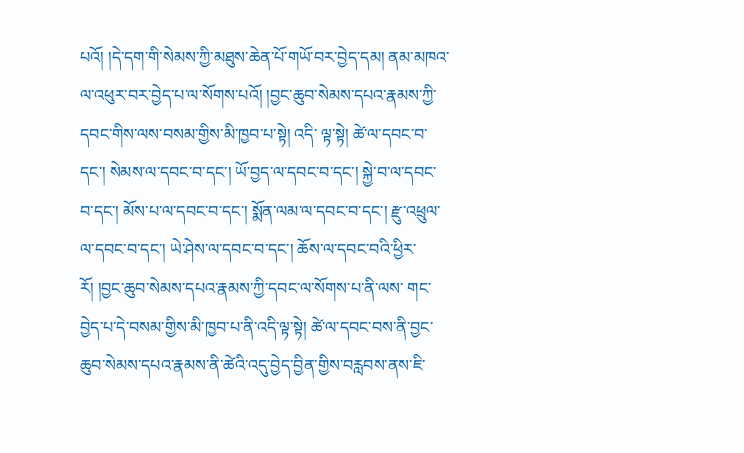པའོ། །དེ་དག་གི་སེམས་ཀྱི་མཐུས་ཆེན་པོ་གཡོ་བར་བྱེད་དམ། ནམ་མཁའ་ལ་འཕུར་བར་བྱེད་པ་ལ་སོགས་པའོ། །བྱང་ཆུབ་སེམས་དཔའ་རྣམས་ཀྱི་དབང་གིས་ལས་བསམ་གྱིས་མི་ཁྱབ་པ་སྟེ། འདི་ ལྟ་སྟེ། ཚེ་ལ་དབང་བ་དང་། སེམས་ལ་དབང་བ་དང་། ཡོ་བྱད་ལ་དབང་བ་དང་། སྐྱེ་བ་ལ་དབང་བ་དང་། མོས་པ་ལ་དབང་བ་དང་། སྨོན་ལམ་ལ་དབང་བ་དང་། རྫུ་འཕྲུལ་ལ་དབང་བ་དང་། ཡེ་ཤེས་ལ་དབང་བ་དང་། ཆོས་ལ་དབང་བའི་ཕྱིར་རོ། །བྱང་ཆུབ་སེམས་དཔའ་རྣམས་ཀྱི་དབང་ལ་སོགས་པ་ནི་ལས་ གང་བྱེད་པ་དེ་བསམ་གྱིས་མི་ཁྱབ་པ་ནི་འདི་ལྟ་སྟེ། ཚེ་ལ་དབང་བས་ནི་བྱང་ཆུབ་སེམས་དཔའ་རྣམས་ནི་ཚེའི་འདུ་བྱེད་བྱིན་གྱིས་བརླབས་ནས་ཇི་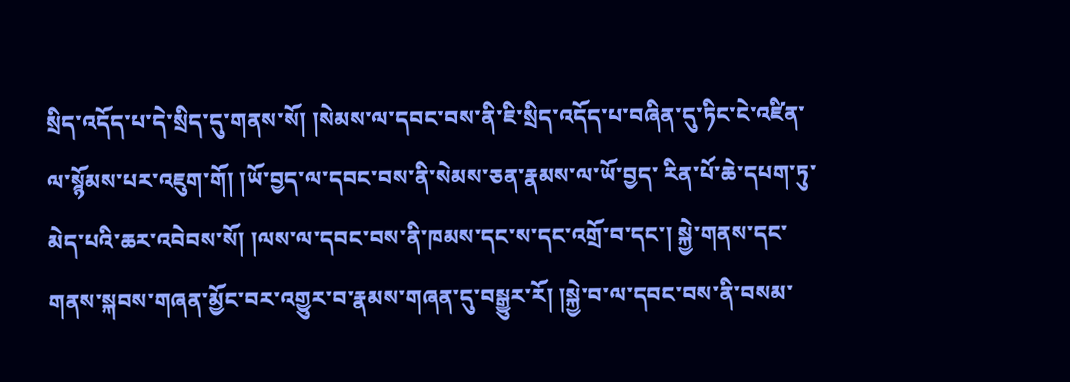སྲིད་འདོད་པ་དེ་སྲིད་དུ་གནས་སོ། །སེམས་ལ་དབང་བས་ནི་ཇི་སྲིད་འདོད་པ་བཞིན་དུ་ཏིང་ངེ་འཛིན་ལ་སྙོམས་པར་འཇུག་གོ། །ཡོ་བྱད་ལ་དབང་བས་ནི་སེམས་ཅན་རྣམས་ལ་ཡོ་བྱད་ རིན་པོ་ཆེ་དཔག་ཏུ་མེད་པའི་ཆར་འབེབས་སོ། །ལས་ལ་དབང་བས་ནི་ཁམས་དང་ས་དང་འགྲོ་བ་དང་། སྐྱེ་གནས་དང་གནས་སྐབས་གཞན་མྱོང་བར་འགྱུར་བ་རྣམས་གཞན་དུ་བསྒྱུར་རོ། །སྐྱེ་བ་ལ་དབང་བས་ནི་བསམ་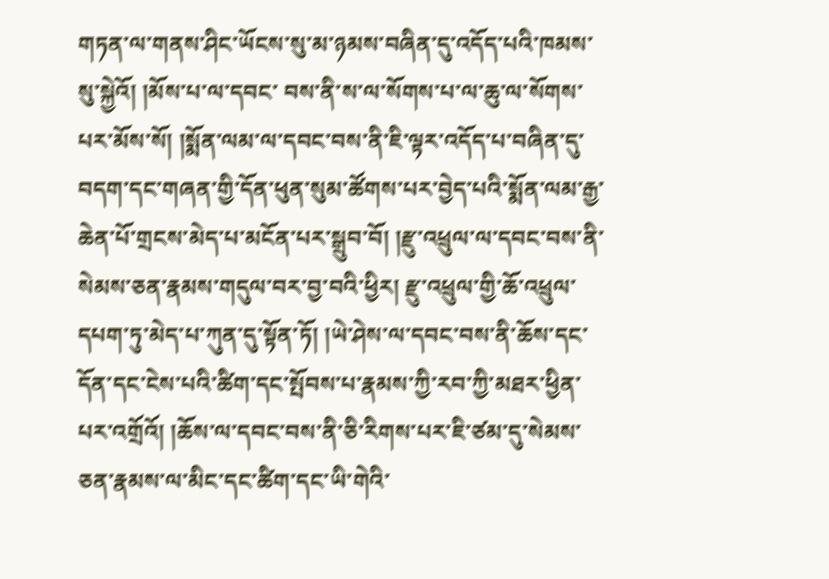གཏན་ལ་གནས་ཤིང་ཡོངས་སུ་མ་ཉམས་བཞིན་དུ་འདོད་པའི་ཁམས་སུ་སྐྱེའོ། །མོས་པ་ལ་དབང་ བས་ནི་ས་ལ་སོགས་པ་ལ་ཆུ་ལ་སོགས་པར་མོས་སོ། །སྨོན་ལམ་ལ་དབང་བས་ནི་ཇི་ལྟར་འདོད་པ་བཞིན་དུ་བདག་དང་གཞན་གྱི་དོན་ཕུན་སུམ་ཚོགས་པར་བྱེད་པའི་སྨོན་ལམ་རྒྱ་ཆེན་པོ་གྲངས་མེད་པ་མངོན་པར་སྒྲུབ་བོ། །རྫུ་འཕྲུལ་ལ་དབང་བས་ནི་སེམས་ཅན་རྣམས་གདུལ་བར་བྱ་བའི་ཕྱིར། རྫུ་འཕྲུལ་གྱི་ཆོ་འཕྲུལ་ དཔག་ཏུ་མེད་པ་ཀུན་དུ་སྟོན་ཏོ། །ཡེ་ཤེས་ལ་དབང་བས་ནི་ཆོས་དང་དོན་དང་ངེས་པའི་ཚིག་དང་སྤོབས་པ་རྣམས་ཀྱི་རབ་ཀྱི་མཐར་ཕྱིན་པར་འགྲོའོ། །ཆོས་ལ་དབང་བས་ནི་ཅི་རིགས་པར་ཇི་ཙམ་དུ་སེམས་ཅན་རྣམས་ལ་མིང་དང་ཚིག་དང་ཡི་གེའི་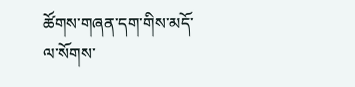ཚོགས་གཞན་དག་གིས་མདོ་ལ་སོགས་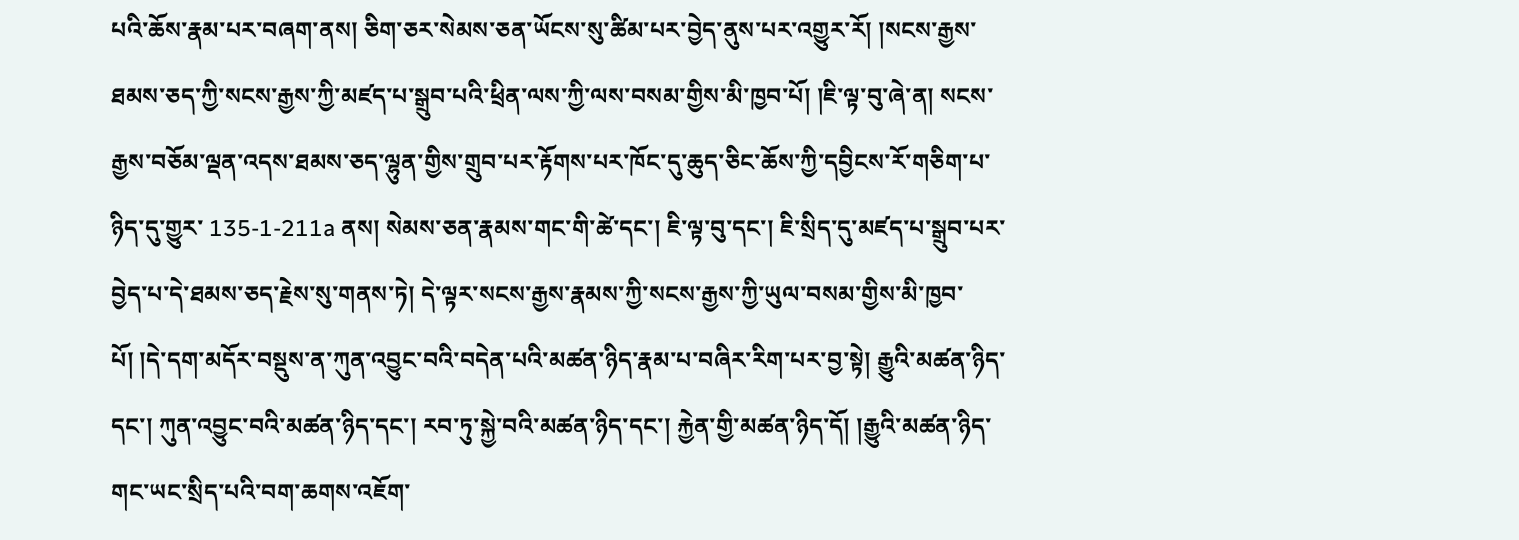པའི་ཆོས་རྣམ་པར་བཞག་ནས། ཅིག་ཅར་སེམས་ཅན་ཡོངས་སུ་ཚིམ་པར་བྱེད་ནུས་པར་འགྱུར་རོ། །སངས་རྒྱས་ཐམས་ཅད་ཀྱི་སངས་རྒྱས་ཀྱི་མཛད་པ་སྒྲུབ་པའི་ཕྲིན་ལས་ཀྱི་ལས་བསམ་གྱིས་མི་ཁྱབ་པོ། །ཇི་ལྟ་བུ་ཞེ་ན། སངས་རྒྱས་བཅོམ་ལྡན་འདས་ཐམས་ཅད་ལྷུན་གྱིས་གྲུབ་པར་རྟོགས་པར་ཁོང་དུ་ཆུད་ཅིང་ཆོས་ཀྱི་དབྱིངས་རོ་གཅིག་པ་ཉིད་དུ་གྱུར་ 135-1-211a ནས། སེམས་ཅན་རྣམས་གང་གི་ཚེ་དང་། ཇི་ལྟ་བུ་དང་། ཇི་སྲིད་དུ་མཛད་པ་སྒྲུབ་པར་བྱེད་པ་དེ་ཐམས་ཅད་རྗེས་སུ་གནས་ཏེ། དེ་ལྟར་སངས་རྒྱས་རྣམས་ཀྱི་སངས་རྒྱས་ཀྱི་ཡུལ་བསམ་གྱིས་མི་ཁྱབ་པོ། །དེ་དག་མདོར་བསྡུས་ན་ཀུན་འབྱུང་བའི་བདེན་པའི་མཚན་ཉིད་རྣམ་པ་བཞིར་རིག་པར་བྱ་སྟེ། རྒྱུའི་མཚན་ཉིད་དང་། ཀུན་འབྱུང་བའི་མཚན་ཉིད་དང་། རབ་ཏུ་སྐྱེ་བའི་མཚན་ཉིད་དང་། རྐྱེན་གྱི་མཚན་ཉིད་དོ། །རྒྱུའི་མཚན་ཉིད་གང་ཡང་སྲིད་པའི་བག་ཆགས་འཇོག་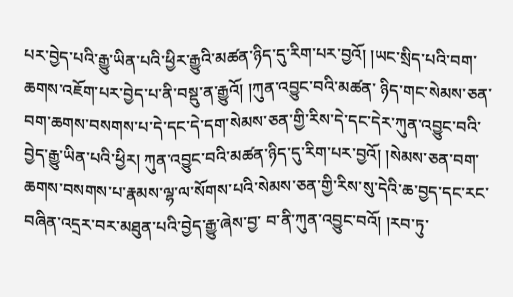པར་བྱེད་པའི་རྒྱུ་ཡིན་པའི་ཕྱིར་རྒྱུའི་མཚན་ཉིད་དུ་རིག་པར་བྱའོ། །ཡང་སྲིད་པའི་བག་ཆགས་འཇོག་པར་བྱེད་པ་ནི་བསྡུ་ན་རྒྱུའོ། །ཀུན་འབྱུང་བའི་མཚན་ ཉིད་གང་སེམས་ཅན་བག་ཆགས་བསགས་པ་དེ་དང་དེ་དག་སེམས་ཅན་གྱི་རིས་དེ་དང་དེར་ཀུན་འབྱུང་བའི་བྱེད་རྒྱུ་ཡིན་པའི་ཕྱིར། ཀུན་འབྱུང་བའི་མཚན་ཉིད་དུ་རིག་པར་བྱའོ། །སེམས་ཅན་བག་ཆགས་བསགས་པ་རྣམས་ལྷ་ལ་སོགས་པའི་སེམས་ཅན་གྱི་རིས་སུ་དེའི་ཆ་བྱད་དང་རང་བཞིན་འདྲར་བར་མཐུན་པའི་བྱེད་རྒྱུ་ཞེས་བྱ་ བ་ནི་ཀུན་འབྱུང་བའོ། །རབ་ཏུ་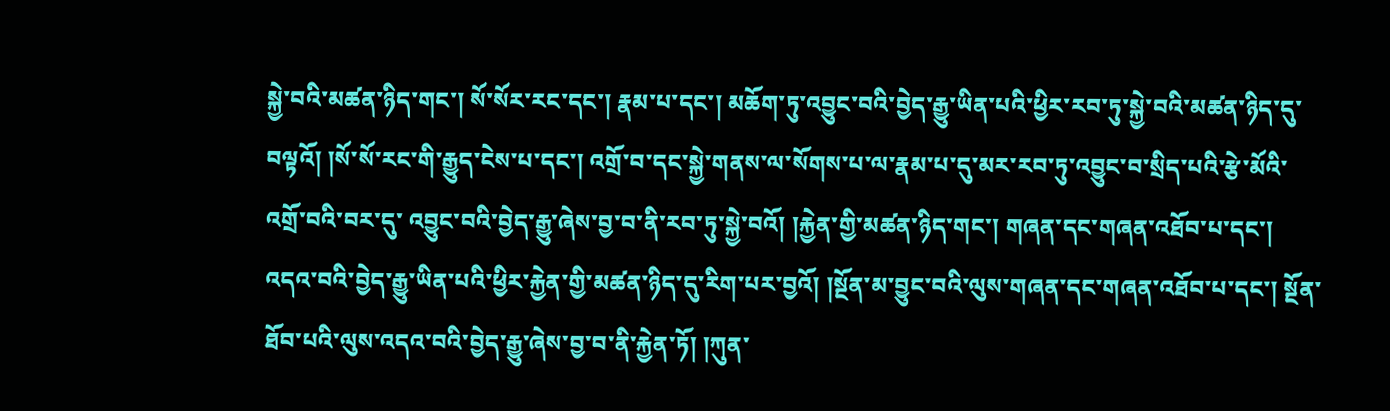སྐྱེ་བའི་མཚན་ཉིད་གང་། སོ་སོར་རང་དང་། རྣམ་པ་དང་། མཆོག་ཏུ་འབྱུང་བའི་བྱེད་རྒྱུ་ཡིན་པའི་ཕྱིར་རབ་ཏུ་སྐྱེ་བའི་མཚན་ཉིད་དུ་བལྟའོ། །སོ་སོ་རང་གི་རྒྱུད་ངེས་པ་དང་། འགྲོ་བ་དང་སྐྱེ་གནས་ལ་སོགས་པ་ལ་རྣམ་པ་དུ་མར་རབ་ཏུ་འབྱུང་བ་སྲིད་པའི་རྩེ་མོའི་འགྲོ་བའི་བར་དུ་ འབྱུང་བའི་བྱེད་རྒྱུ་ཞེས་བྱ་བ་ནི་རབ་ཏུ་སྐྱེ་བའོ། །རྐྱེན་གྱི་མཚན་ཉིད་གང་། གཞན་དང་གཞན་འཐོབ་པ་དང་། འདའ་བའི་བྱེད་རྒྱུ་ཡིན་པའི་ཕྱིར་རྐྱེན་གྱི་མཚན་ཉིད་དུ་རིག་པར་བྱའོ། །སྔོན་མ་བྱུང་བའི་ལུས་གཞན་དང་གཞན་འཐོབ་པ་དང་། སྔོན་ཐོབ་པའི་ལུས་འདའ་བའི་བྱེད་རྒྱུ་ཞེས་བྱ་བ་ནི་རྐྱེན་ཏོ། །ཀུན་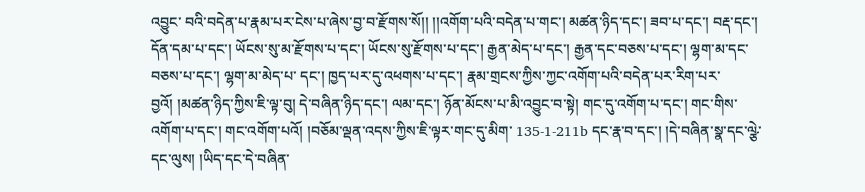འབྱུང་ བའི་བདེན་པ་རྣམ་པར་ངེས་པ་ཞེས་བྱ་བ་རྫོགས་སོ།། །།འགོག་པའི་བདེན་པ་གང་། མཚན་ཉིད་དང་། ཟབ་པ་དང་། བརྡ་དང་། དོན་དམ་པ་དང་། ཡོངས་སུ་མ་རྫོགས་པ་དང་། ཡོངས་སུ་རྫོགས་པ་དང་། རྒྱན་མེད་པ་དང་། རྒྱན་དང་བཅས་པ་དང་། ལྷག་མ་དང་བཅས་པ་དང་། ལྷག་མ་མེད་པ་ དང་། ཁྱད་པར་དུ་འཕགས་པ་དང་། རྣམ་གྲངས་ཀྱིས་ཀྱང་འགོག་པའི་བདེན་པར་རིག་པར་བྱའོ། །མཚན་ཉིད་ཀྱིས་ཇི་ལྟ་བུ། དེ་བཞིན་ཉིད་དང་། ལམ་དང་། ཉོན་མོངས་པ་མི་འབྱུང་བ་སྟེ། གང་དུ་འགོག་པ་དང་། གང་གིས་འགོག་པ་དང་། གང་འགོག་པའོ། །བཅོམ་ལྡན་འདས་ཀྱིས་ཇི་ལྟར་གང་དུ་མིག་ 135-1-211b དང་རྣ་བ་དང་། །དེ་བཞིན་སྣ་དང་ལྩེ་དང་ལུས། །ཡིད་དང་དེ་བཞིན་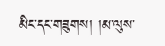མིང་དང་གཟུགས། །མ་ལུས་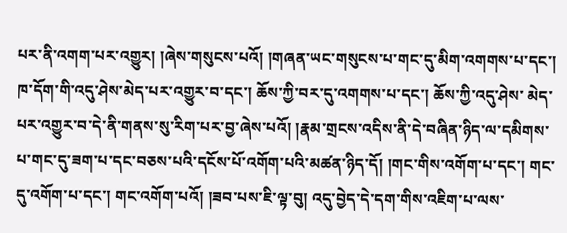པར་ནི་འགག་པར་འགྱུར། །ཞེས་གསུངས་པའོ། །གཞན་ཡང་གསུངས་པ་གང་དུ་མིག་འགགས་པ་དང་། ཁ་དོག་གི་འདུ་ཤེས་མེད་པར་འགྱུར་བ་དང་། ཆོས་ཀྱི་བར་དུ་འགགས་པ་དང་། ཆོས་ཀྱི་འདུ་ཤེས་ མེད་པར་འགྱུར་བ་དེ་ནི་གནས་སུ་རིག་པར་བྱ་ཞེས་པའོ། །རྣམ་གྲངས་འདིས་ནི་དེ་བཞིན་ཉིད་ལ་དམིགས་པ་གང་དུ་ཟག་པ་དང་བཅས་པའི་དངོས་པོ་འགོག་པའི་མཚན་ཉིད་དོ། །གང་གིས་འགོག་པ་དང་། གང་དུ་འགོག་པ་དང་། གང་འགོག་པའོ། །ཟབ་པས་ཇི་ལྟ་བུ། འདུ་བྱེད་དེ་དག་གིས་འཇིག་པ་ལས་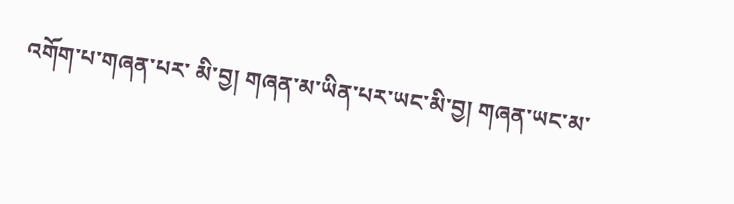འགོག་པ་གཞན་པར་ མི་བྱ། གཞན་མ་ཡིན་པར་ཡང་མི་བྱ། གཞན་ཡང་མ་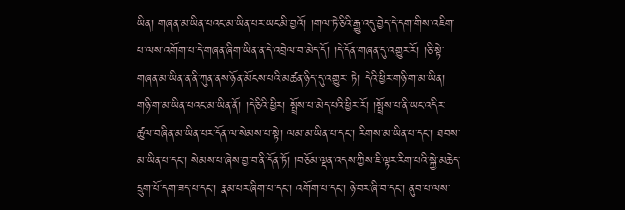ཡིན། གཞན་མ་ཡིན་པའང་མ་ཡིན་པར་ཡང་མི་བྱའོ། །གལ་ཏེ་ཅིའི་རྒྱུ་འདུ་བྱེད་དེ་དག་གིས་འཇིག་པ་ལས་འགོག་པ་དེ་གཞན་ཞིག་ཡིན་ན་དེ་འབྲེལ་བ་མེད་དོ། །དེ་དོན་གཞན་དུ་འགྱུར་རོ། །ཅི་སྟེ་གཞན་མ་ཡིན་ན་ནི་ཀུན་ནས་ཉོན་མོངས་པའི་མཚན་ཉིད་དུ་འགྱུར་ ཏེ། དེའི་ཕྱིར་གཉི་ག་མ་ཡིན། གཉི་ག་མ་ཡིན་པའང་མ་ཡིན་ནོ། །དེ་ཅིའི་ཕྱིར། སྤྲོས་པ་མེད་པའི་ཕྱིར་རོ། །སྤྲོས་པ་ནི་ཡང་འདིར་ཚུལ་བཞིན་མ་ཡིན་པར་དོན་ལ་སེམས་པ་སྟེ། ལམ་མ་ཡིན་པ་དང་། རིགས་མ་ཡིན་པ་དང་། ཐབས་མ་ཡིན་པ་དང་། སེམས་པ་ཞེས་བྱ་བ་ནི་དོན་ཏོ། །བཅོམ་ལྡན་འདས་ཀྱིས་ཇི་ལྟར་རིག་པའི་སྐྱེ་མཆེད་དྲུག་པོ་དག་ཟད་པ་དང་། རྣམ་པར་ཞིག་པ་དང་། འགོག་པ་དང་། ཉེ་བར་ཞི་བ་དང་། ནུབ་པ་ལས་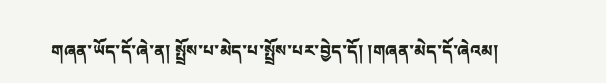གཞན་ཡོད་དོ་ཞེ་ན། སྤྲོས་པ་མེད་པ་སྤྲོས་པར་བྱེད་དོ། །གཞན་མེད་དོ་ཞེའམ།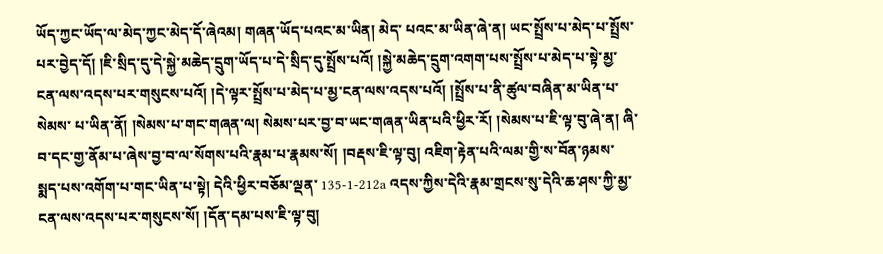ཡོད་ཀྱང་ཡོད་ལ་མེད་ཀྱང་མེད་དོ་ཞེའམ། གཞན་ཡོད་པའང་མ་ཡིན། མེད་ པའང་མ་ཡིན་ཞེ་ན། ཡང་སྤྲོས་པ་མེད་པ་སྤྲོས་པར་བྱེད་དོ། །ཇི་སྲིད་དུ་དེ་སྐྱེ་མཆེད་དྲུག་ཡོད་པ་དེ་སྲིད་དུ་སྤྲོས་པའོ། །སྐྱེ་མཆེད་དྲུག་འགག་པས་སྤྲོས་པ་མེད་པ་སྟེ་མྱ་ངན་ལས་འདས་པར་གསུངས་པའོ། །དེ་ལྟར་སྤྲོས་པ་མེད་པ་མྱ་ངན་ལས་འདས་པའོ། །སྤྲོས་པ་ནི་ཚུལ་བཞིན་མ་ཡིན་པ་སེམས་ པ་ཡིན་ནོ། །སེམས་པ་གང་གཞན་ལ། སེམས་པར་བྱ་བ་ཡང་གཞན་ཡིན་པའི་ཕྱིར་རོ། །སེམས་པ་ཇི་ལྟ་བུ་ཞེ་ན། ཞི་བ་དང་གྱ་ནོམ་པ་ཞེས་བྱ་བ་ལ་སོགས་པའི་རྣམ་པ་རྣམས་སོ། །བརྡས་ཇི་ལྟ་བུ། འཇིག་རྟེན་པའི་ལམ་གྱི་ས་བོན་ཉམས་སྨད་པས་འགོག་པ་གང་ཡིན་པ་སྟེ། དེའི་ཕྱིར་བཅོམ་ལྡན་ 135-1-212a འདས་ཀྱིས་དེའི་རྣམ་གྲངས་སུ་དེའི་ཆ་ཤས་ཀྱི་མྱ་ངན་ལས་འདས་པར་གསུངས་སོ། །དོན་དམ་པས་ཇི་ལྟ་བུ།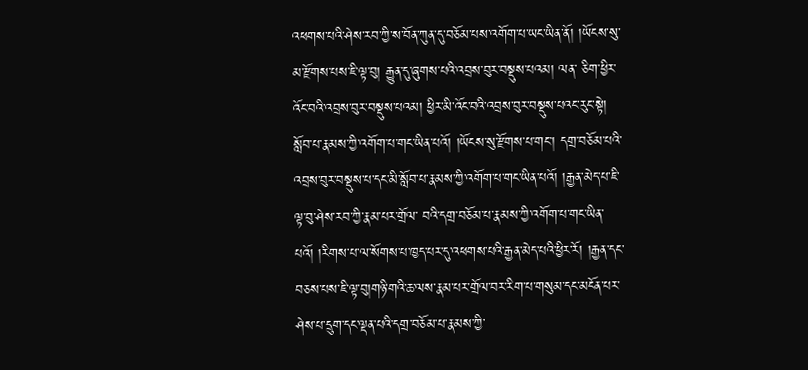འཕགས་པའི་ཤེས་རབ་ཀྱི་ས་བོན་ཀུན་དུ་བཅོམ་པས་འགོག་པ་ཡང་ཡིན་ནོ། །ཡོངས་སུ་མ་རྫོགས་པས་ཇི་ལྟ་བུ། རྒྱུན་དུ་ཞུགས་པའི་འབྲས་བུར་བསྡུས་པའམ། ལན་ ཅིག་ཕྱིར་འོང་བའི་འབྲས་བུར་བསྡུས་པའམ། ཕྱིར་མི་འོང་བའི་འབྲས་བུར་བསྡུས་པའང་རུང་སྟེ། སློབ་པ་རྣམས་ཀྱི་འགོག་པ་གང་ཡིན་པའོ། །ཡོངས་སུ་རྫོགས་པ་གང་། དགྲ་བཅོམ་པའི་འབྲས་བུར་བསྡུས་པ་དང་མི་སློབ་པ་རྣམས་ཀྱི་འགོག་པ་གང་ཡིན་པའོ། །རྒྱན་མེད་པ་ཇི་ལྟ་བུ་ཤེས་རབ་ཀྱི་རྣམ་པར་གྲོལ་ བའི་དགྲ་བཅོམ་པ་རྣམས་ཀྱི་འགོག་པ་གང་ཡིན་པའོ། །རིགས་པ་ལ་སོགས་པ་ཁྱད་པར་དུ་འཕགས་པའི་རྒྱན་མེད་པའི་ཕྱིར་རོ། །རྒྱན་དང་བཅས་པས་ཇི་ལྟ་བུ།གཉི་གའི་ཆ་ལས་རྣམ་པར་གྲོལ་བར་རིག་པ་གསུམ་དང་མངོན་པར་ཤེས་པ་དྲུག་དང་ལྡན་པའི་དགྲ་བཅོམ་པ་རྣམས་ཀྱི་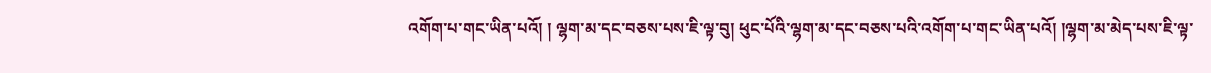འགོག་པ་གང་ཡིན་པའོ། ། ལྷག་མ་དང་བཅས་པས་ཇི་ལྟ་བུ། ཕུང་པོའི་ལྷག་མ་དང་བཅས་པའི་འགོག་པ་གང་ཡིན་པའོ། །ལྷག་མ་མེད་པས་ཇི་ལྟ་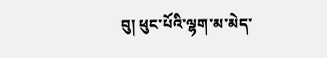བུ། ཕུང་པོའི་ལྷག་མ་མེད་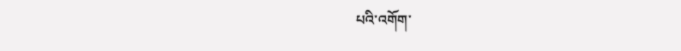པའི་འགོག་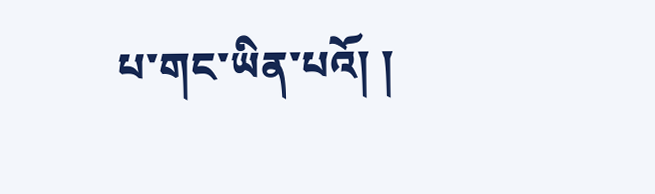པ་གང་ཡིན་པའོ། །